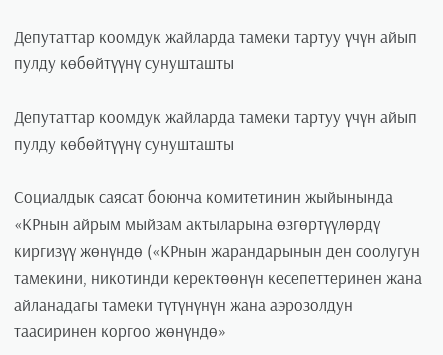Депутаттар коомдук жайларда тамеки тартуу үчүн айып пулду көбөйтүүнү сунушташты

Депутаттар коомдук жайларда тамеки тартуу үчүн айып пулду көбөйтүүнү сунушташты

Социалдык саясат боюнча комитетинин жыйынында «КРнын айрым мыйзам актыларына өзгөртүүлөрдү киргизүү жөнүндө («КРнын жарандарынын ден соолугун тамекини, никотинди керектөөнүн кесепеттеринен жана айланадагы тамеки түтүнүнүн жана аэрозолдун таасиринен коргоо жөнүндө»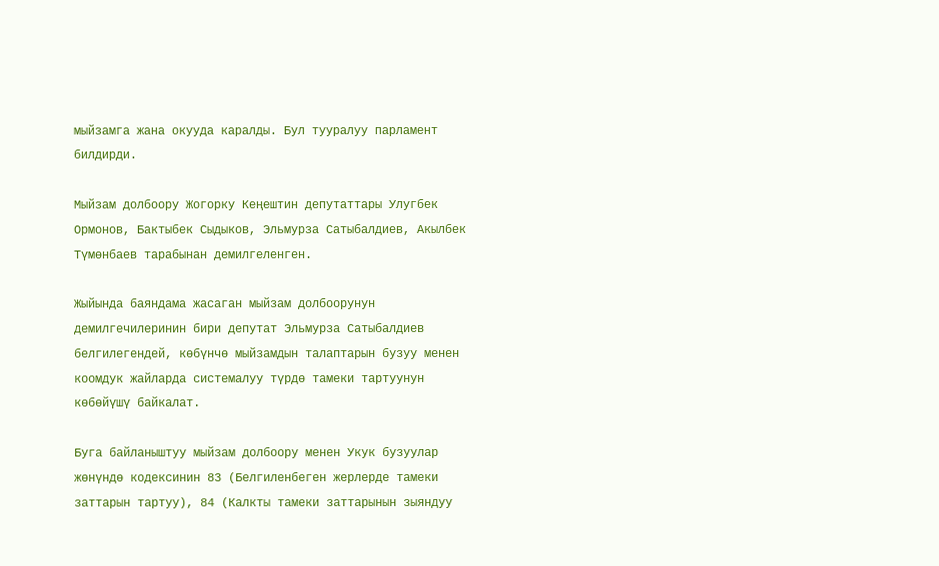мыйзамга жана окууда каралды. Бул тууралуу парламент билдирди.

Мыйзам долбоору Жогорку Кеңештин депутаттары Улугбек Ормонов, Бактыбек Сыдыков, Эльмурза Сатыбалдиев, Акылбек Түмөнбаев тарабынан демилгеленген.

Жыйында баяндама жасаган мыйзам долбоорунун демилгечилеринин бири депутат Эльмурза Сатыбалдиев белгилегендей, көбүнчө мыйзамдын талаптарын бузуу менен коомдук жайларда системалуу түрдө тамеки тартуунун көбөйүшү байкалат.

Буга байланыштуу мыйзам долбоору менен Укук бузуулар жөнүндө кодексинин 83 (Белгиленбеген жерлерде тамеки заттарын тартуу), 84 (Калкты тамеки заттарынын зыяндуу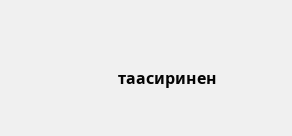таасиринен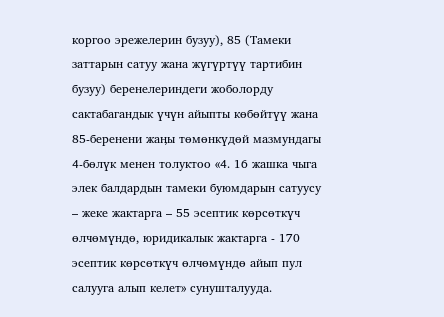коргоо эрежелерин бузуу), 85 (Тамеки заттарын сатуу жана жүгүртүү тартибин бузуу) беренелериндеги жоболорду сактабагандык үчүн айыпты көбөйтүү жана 85-беренени жаӊы төмөнкүдөй мазмундагы 4-бөлүк менен толуктоо «4. 16 жашка чыга элек балдардын тамеки буюмдарын сатуусу – жеке жактарга – 55 эсептик көрсөткүч өлчөмүндө, юридикалык жактарга - 170 эсептик көрсөткүч өлчөмүндө айып пул салууга алып келет» сунушталууда.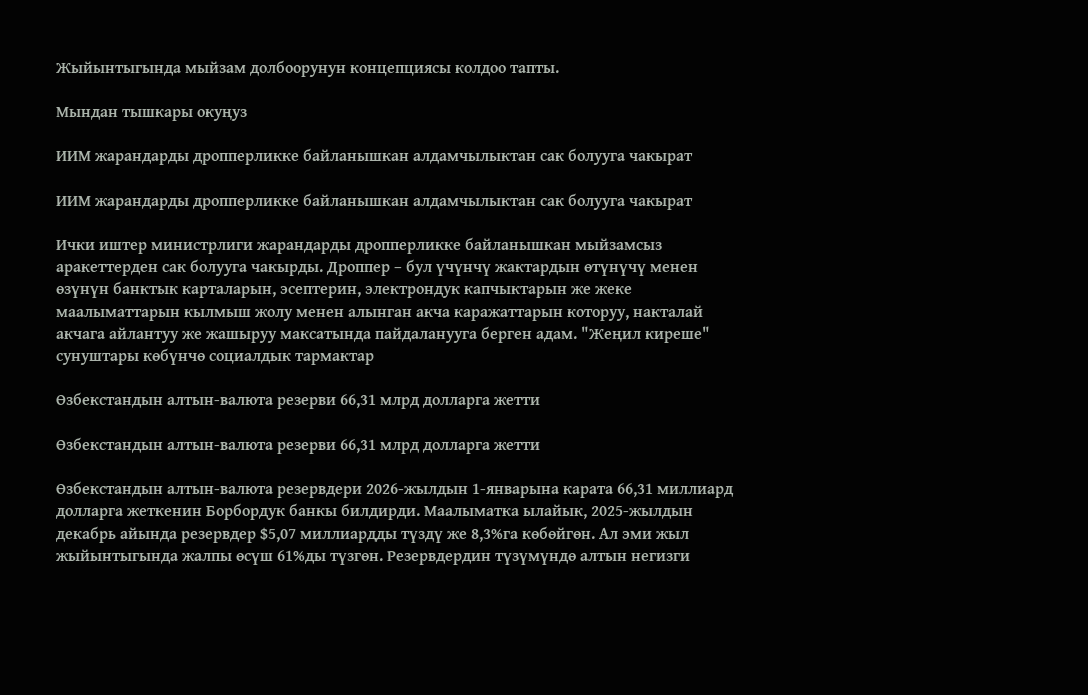Жыйынтыгында мыйзам долбоорунун концепциясы колдоо тапты.

Мындан тышкары окуңуз

ИИМ жарандарды дропперликке байланышкан алдамчылыктан сак болууга чакырат

ИИМ жарандарды дропперликке байланышкан алдамчылыктан сак болууга чакырат

Ички иштер министрлиги жарандарды дропперликке байланышкан мыйзамсыз аракеттерден сак болууга чакырды. Дроппер – бул үчүнчү жактардын өтүнүчү менен өзүнүн банктык карталарын, эсептерин, электрондук капчыктарын же жеке маалыматтарын кылмыш жолу менен алынган акча каражаттарын которуу, накталай акчага айлантуу же жашыруу максатында пайдаланууга берген адам. "Жеңил киреше" сунуштары көбүнчө социалдык тармактар

Өзбекстандын алтын-валюта резерви 66,31 млрд долларга жетти

Өзбекстандын алтын-валюта резерви 66,31 млрд долларга жетти

Өзбекстандын алтын-валюта резервдери 2026-жылдын 1-январына карата 66,31 миллиард долларга жеткенин Борбордук банкы билдирди. Маалыматка ылайык, 2025-жылдын декабрь айында резервдер $5,07 миллиардды түздү же 8,3%га көбөйгөн. Ал эми жыл жыйынтыгында жалпы өсүш 61%ды түзгөн. Резервдердин түзүмүндө алтын негизги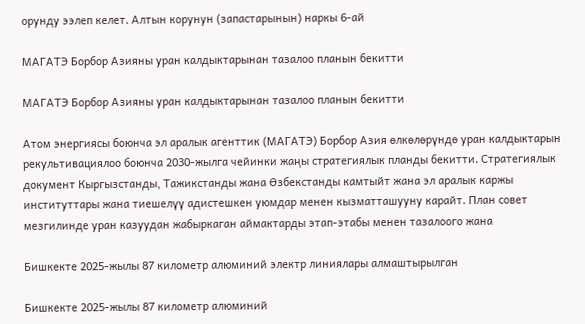орунду ээлеп келет. Алтын корунун (запастарынын) наркы 6-ай

МАГАТЭ Борбор Азияны уран калдыктарынан тазалоо планын бекитти

МАГАТЭ Борбор Азияны уран калдыктарынан тазалоо планын бекитти

Атом энергиясы боюнча эл аралык агенттик (МАГАТЭ) Борбор Азия өлкөлөрүндө уран калдыктарын рекультивациялоо боюнча 2030-жылга чейинки жаңы стратегиялык планды бекитти. Стратегиялык документ Кыргызстанды, Тажикстанды жана Өзбекстанды камтыйт жана эл аралык каржы институттары жана тиешелүү адистешкен уюмдар менен кызматташууну карайт. План совет мезгилинде уран казуудан жабыркаган аймактарды этап-этабы менен тазалоого жана

Бишкекте 2025-жылы 87 километр алюминий электр линиялары алмаштырылган

Бишкекте 2025-жылы 87 километр алюминий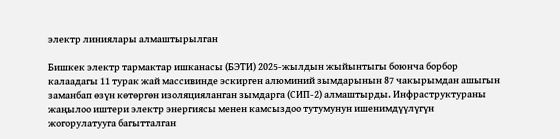электр линиялары алмаштырылган

Бишкек электр тармактар ишканасы (БЭТИ) 2025-жылдын жыйынтыгы боюнча борбор калаадагы 11 турак жай массивинде эскирген алюминий зымдарынын 87 чакырымдан ашыгын заманбап өзүн көтөргөн изоляцияланган зымдарга (СИП-2) алмаштырды. Инфраструктураны жаңылоо иштери электр энергиясы менен камсыздоо тутумунун ишенимдүүлүгүн жогорулатууга багытталган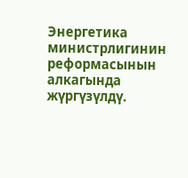Энергетика министрлигинин реформасынын алкагында жүргүзүлдү.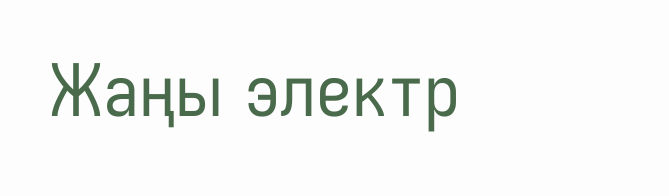Жаңы электр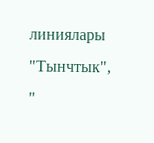линиялары "Тынчтык", "